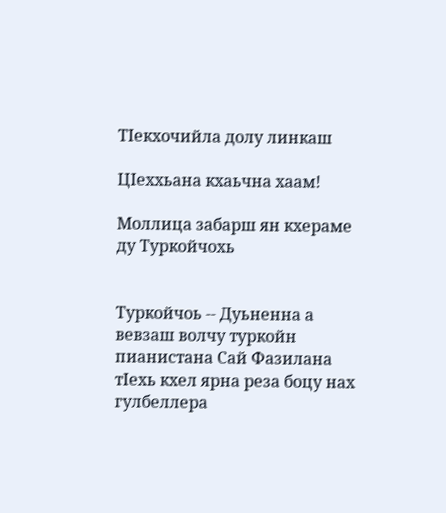ТIекхочийла долу линкаш

ЦIеххьана кхаьчна хаам!

Моллица забарш ян кхераме ду Туркойчохь


Туркойчоь -- Дуьненна а вевзаш волчу туркойн пианистана Сай Фазилана тIехь кхел ярна реза боцу нах гулбеллера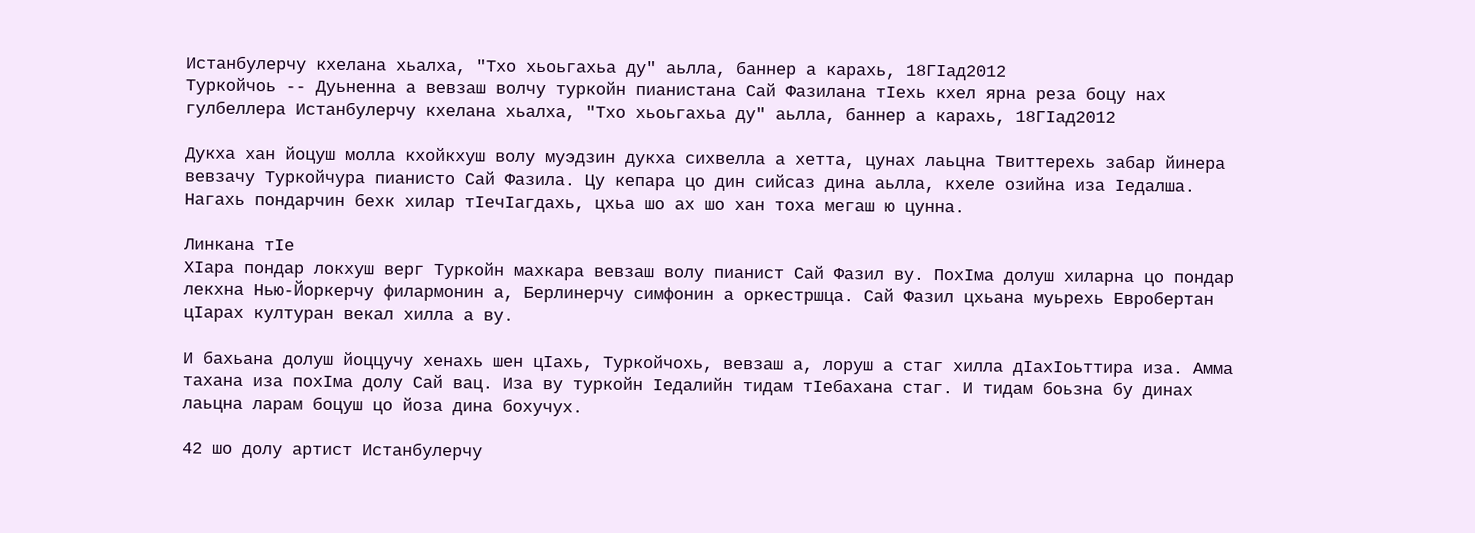Истанбулерчу кхелана хьалха, "Тхо хьоьгахьа ду" аьлла, баннер а карахь, 18ГIад2012
Туркойчоь -- Дуьненна а вевзаш волчу туркойн пианистана Сай Фазилана тIехь кхел ярна реза боцу нах гулбеллера Истанбулерчу кхелана хьалха, "Тхо хьоьгахьа ду" аьлла, баннер а карахь, 18ГIад2012

Дукха хан йоцуш молла кхойкхуш волу муэдзин дукха сихвелла а хетта, цунах лаьцна Твиттерехь забар йинера вевзачу Туркойчура пианисто Сай Фазила. Цу кепара цо дин сийсаз дина аьлла, кхеле озийна иза Iедалша. Нагахь пондарчин бехк хилар тIечIагдахь, цхьа шо ах шо хан тоха мегаш ю цунна.

Линкана тIе
ХIара пондар локхуш верг Туркойн махкара вевзаш волу пианист Сай Фазил ву. ПохIма долуш хиларна цо пондар лекхна Нью-Йоркерчу филармонин а, Берлинерчу симфонин а оркестршца. Сай Фазил цхьана муьрехь Евробертан цIарах културан векал хилла а ву.

И бахьана долуш йоццучу хенахь шен цIахь, Туркойчохь, вевзаш а, лоруш а стаг хилла дIахIоьттира иза. Амма тахана иза похIма долу Сай вац. Иза ву туркойн Iедалийн тидам тIебахана стаг. И тидам боьзна бу динах лаьцна ларам боцуш цо йоза дина бохучух.

42 шо долу артист Истанбулерчу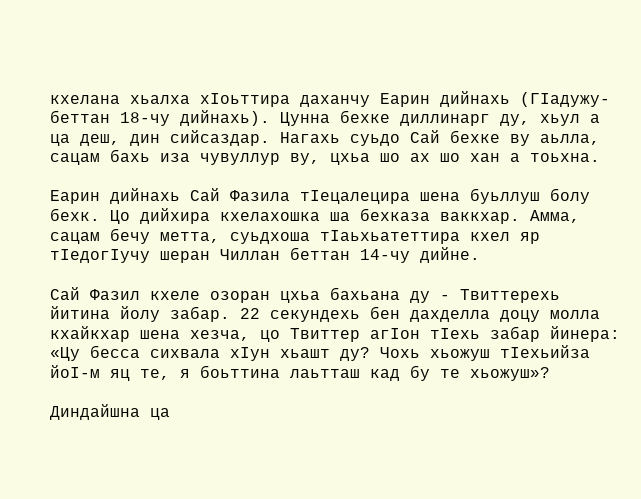кхелана хьалха хIоьттира даханчу Еарин дийнахь (ГIадужу-беттан 18-чу дийнахь). Цунна бехке диллинарг ду, хьул а ца деш, дин сийсаздар. Нагахь суьдо Сай бехке ву аьлла, сацам бахь иза чувуллур ву, цхьа шо ах шо хан а тоьхна.

Еарин дийнахь Сай Фазила тIецалецира шена буьллуш болу бехк. Цо дийхира кхелахошка ша бехказа ваккхар. Амма, сацам бечу метта, суьдхоша тIаьхьатеттира кхел яр тIедогIучу шеран Чиллан беттан 14-чу дийне.

Сай Фазил кхеле озоран цхьа бахьана ду - Твиттерехь йитина йолу забар. 22 секундехь бен дахделла доцу молла кхайкхар шена хезча, цо Твиттер агIон тIехь забар йинера: «Цу бесса сихвала хIун хьашт ду? Чохь хьожуш тIехьийза йоI-м яц те, я боьттина лаьтташ кад бу те хьожуш»?

Диндайшна ца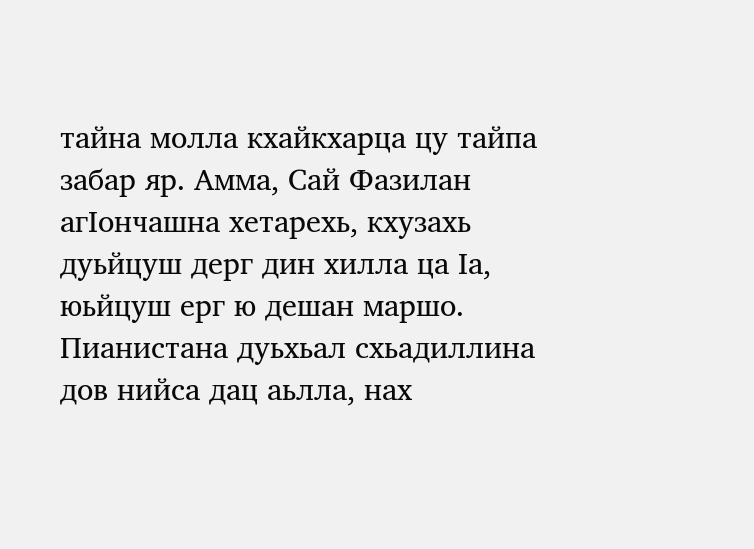тайна молла кхайкхарца цу тайпа забар яр. Амма, Сай Фазилан агIончашна хетарехь, кхузахь дуьйцуш дерг дин хилла ца Iа, юьйцуш ерг ю дешан маршо. Пианистана дуьхьал схьадиллина дов нийса дац аьлла, нах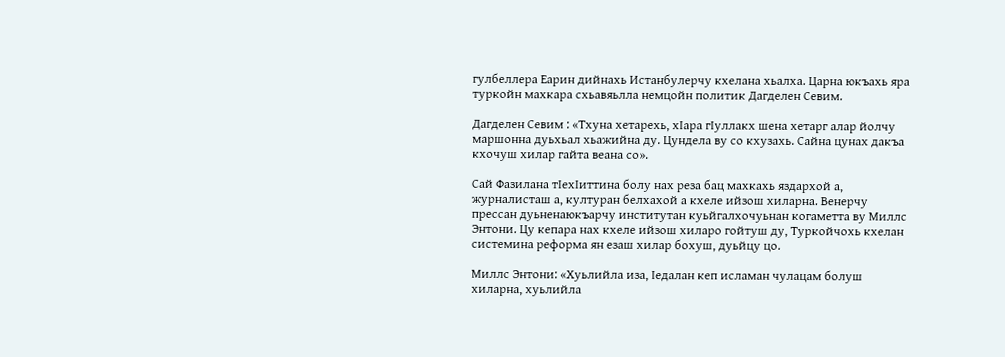гулбеллера Еарин дийнахь Истанбулерчу кхелана хьалха. Царна юкъахь яра туркойн махкара схьавяьлла немцойн политик Дагделен Севим.

Дагделен Севим : «Тхуна хетарехь, хIара гIуллакх шена хетарг алар йолчу маршонна дуьхьал хьажийна ду. Цундела ву со кхузахь. Сайна цунах дакъа кхочуш хилар гайта веана со».

Сай Фазилана тIехIиттина болу нах реза бац махкахь яздархой а, журналисташ а, културан белхахой а кхеле ийзош хиларна. Венерчу прессан дуьненаюкъарчу институтан куьйгалхочуьнан когаметта ву Миллс Энтони. Цу кепара нах кхеле ийзош хиларо гойтуш ду, Туркойчохь кхелан системина реформа ян езаш хилар бохуш, дуьйцу цо.

Миллс Энтони: «Хуьлийла иза, Iедалан кеп исламан чулацам болуш хиларна, хуьлийла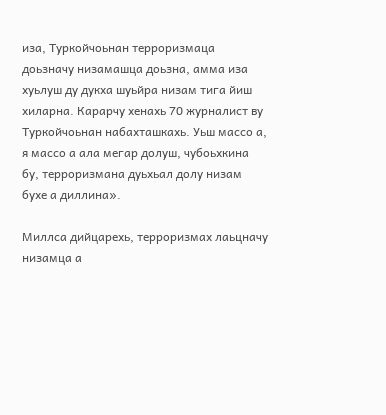иза, Туркойчоьнан терроризмаца доьзначу низамашца доьзна, амма иза хуьлуш ду дукха шуьйра низам тига йиш хиларна. Карарчу хенахь 70 журналист ву Туркойчоьнан набахташкахь. Уьш массо а, я массо а ала мегар долуш, чубоьхкина бу, терроризмана дуьхьал долу низам бухе а диллина».

Миллса дийцарехь, терроризмах лаьцначу низамца а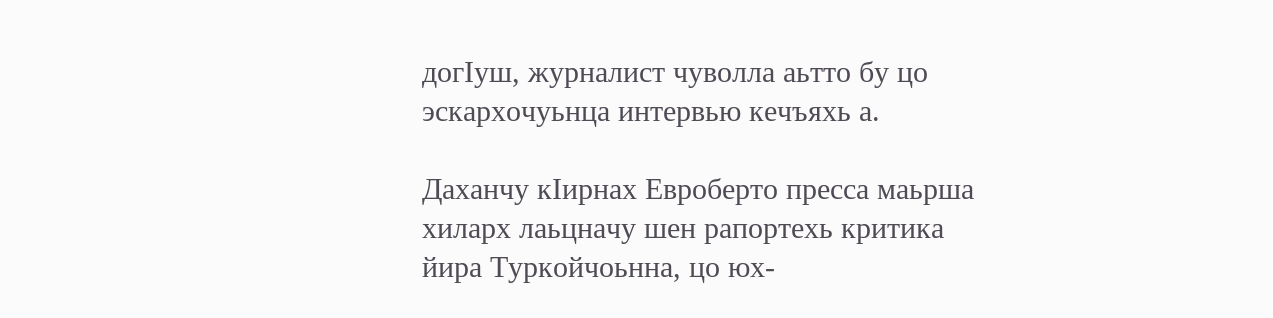догIуш, журналист чуволла аьтто бу цо эскархочуьнца интервью кечъяхь а.

Даханчу кIирнах Евроберто пресса маьрша хиларх лаьцначу шен рапортехь критика йира Туркойчоьнна, цо юх-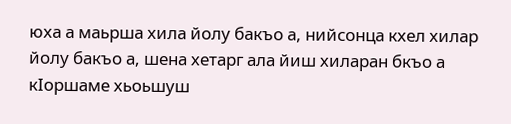юха а маьрша хила йолу бакъо а, нийсонца кхел хилар йолу бакъо а, шена хетарг ала йиш хиларан бкъо а кIоршаме хьоьшуш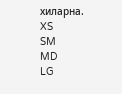хиларна.
XS
SM
MD
LG